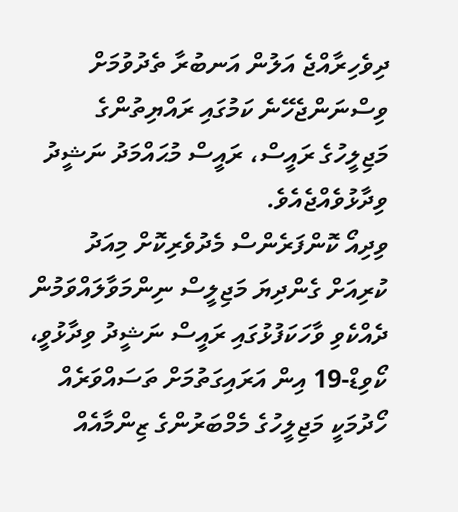ދިވެހިރާއްޖެ އަލުން އަނބުރާ ތެދުވުމަށް ވިސްނަންޖެހޭނެ ކަމުގައި ރައްޔިތުންގެ މަޖިލީހުގެ ރައީސް، ރައީސް މުޙައްމަދު ނަޝީދު ވިދާޅުވެއްޖެއެވެ.
ވިދިއޯ ކޮންފަރެންސް މެދުވެރިކޮށް މިއަދު ކުރިއަށް ގެންދިޔަ މަޖިލީސް ނިންމަވާލައްވަމުން ދެއްކެވި ވާހަކަފުޅުގައި ރައީސް ނަޝީދު ވިދާޅުވީ، ކޯވިޑް-19 އިން އަރައިގަތުމަށް ތަސައްވަރެއް ހޯދުމަކީ މަޖިލީހުގެ މެމްބަރުންގެ ޒިންމާއެއް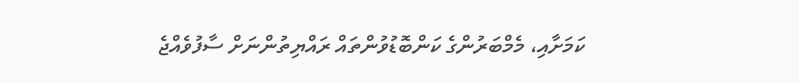ކަމަށާއި، މެމްބަރުންގެ ކަންބޮޑުވުންތައް ރައްޔިތުންނަށް ސާފުވެއްޖެ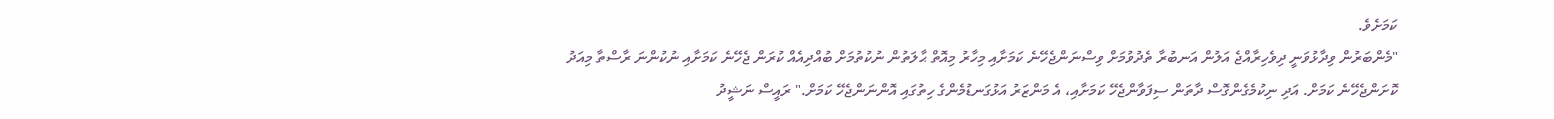ކަމަށެވެ.
"މެންބަރުން ވިދާޅުވަނީ ދިވެހިރާއްޖެ އަލުން އަނބުރާ ތެދުވުމަށް ވިސްނަންޖެހޭނެ ކަމަށާއި މިހާރު މިއޮތް ޙާލަތުން ނުކުތުމަށް ބުއްދިއެއް ކުރަން ޖެހޭނެ ކަމަށާއި ނުކުންނަ ރާސްތާ މިއަދު ކޮށަންޖެހޭނެ ކަމަށް. އަދި ނިކުމެގެންގޮސް ދާތަން ސިފަވާންޖެހޭ ކަމަށާއި، އެ މަންޒަރު އަޅުގަނޑުމެންގެ ހިތުގައި އޮންނަންޖެހޭ ކަމަށް." ރައީސް ނަޝީދު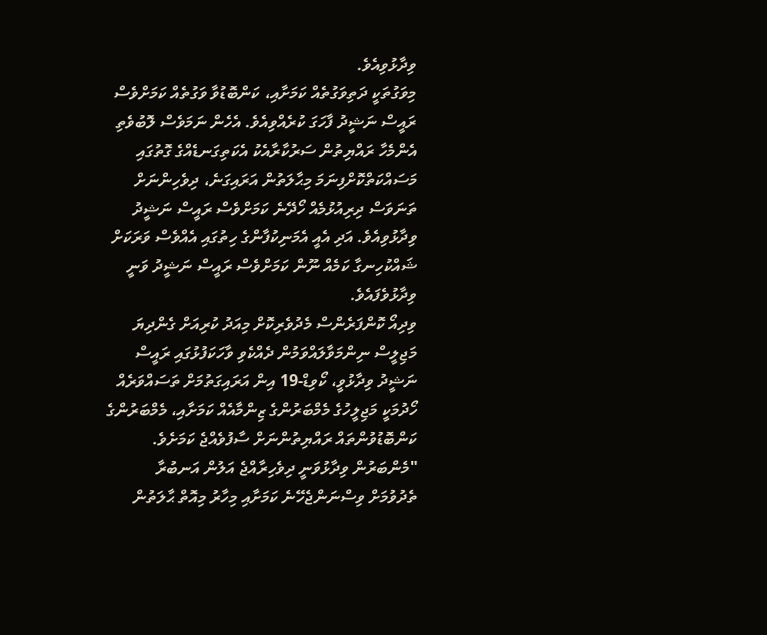ވިދާޅުވިއެވެ.
މިވަގުތަކީ ދަތިވަގުތެއް ކަމަށާއި، ކަންބޮޑުވާ ވަގުތެއް ކަމަށްވެސް ރައީސް ނަޝީދު ފާހަގަ ކުރެއްވިއެވެ. އެހެން ނަމަވެސް ލޮބުވެތި އެންމެހާ ރައްޔިތުން ސަރުކާރާއެކު އެކަތިގަނޑެއްގެ ގޮތުގައި މަސައްކަތްކޮށްފިނަމަ މިޙާލަތުން އަރައިގަނެ، ދިވެހިންނަށް ތަނަވަސް ދިރިއުޅުމެއް ހޯދޭނެ ކަމަށްވެސް ރައީސް ނަޝީދު ވިދާޅުވިއެވެ. އަދި އެއީ އެމަނިކުފާންގެ ހިތުގައި އެއްވެސް ވަރަކަށް ޝައްކުހިނގާ ކަމެއް ނޫން ކަމަށްވެސް ރައީސް ނަޝީދު ވަނީ ވިދާޅުވެފައެވެ.
ވިދިއޯ ކޮންފަރެންސް މެދުވެރިކޮށް މިއަދު ކުރިއަށް ގެންދިޔަ މަޖިލީސް ނިންމަވާލައްވަމުން ދެއްކެވި ވާހަކަފުޅުގައި ރައީސް ނަޝީދު ވިދާޅުވީ، ކޯވިޑް-19 އިން އަރައިގަތުމަށް ތަސައްވަރެއް ހޯދުމަކީ މަޖިލީހުގެ މެމްބަރުންގެ ޒިންމާއެއް ކަމަށާއި، މެމްބަރުންގެ ކަންބޮޑުވުންތައް ރައްޔިތުންނަށް ސާފުވެއްޖެ ކަމަށެވެ.
"މެންބަރުން ވިދާޅުވަނީ ދިވެހިރާއްޖެ އަލުން އަނބުރާ ތެދުވުމަށް ވިސްނަންޖެހޭނެ ކަމަށާއި މިހާރު މިއޮތް ޙާލަތުން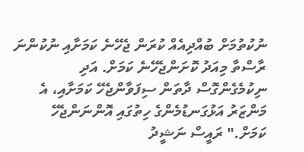ނުކުތުމަށް ބުއްދިއެއް ކުރަން ޖެހޭނެ ކަމަށާއި ނުކުންނަ ރާސްތާ މިއަދު ކޮށަންޖެހޭނެ ކަމަށް. އަދި ނިކުމެގެންގޮސް ދާތަން ސިފަވާންޖެހޭ ކަމަށާއި، އެ މަންޒަރު އަޅުގަނޑުމެންގެ ހިތުގައި އޮންނަންޖެހޭ ކަމަށް." ރައީސް ނަޝީދު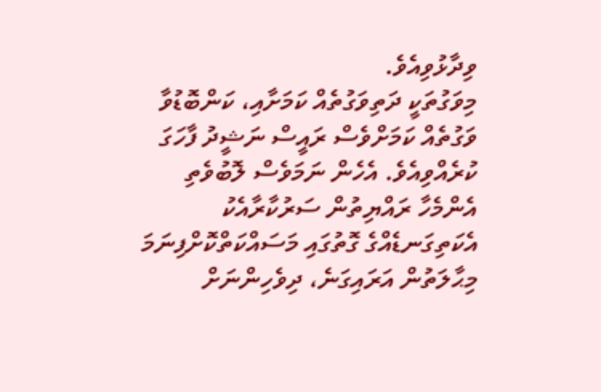ވިދާޅުވިއެވެ.
މިވަގުތަކީ ދަތިވަގުތެއް ކަމަށާއި، ކަންބޮޑުވާ ވަގުތެއް ކަމަށްވެސް ރައީސް ނަޝީދު ފާހަގަ ކުރެއްވިއެވެ. އެހެން ނަމަވެސް ލޮބުވެތި އެންމެހާ ރައްޔިތުން ސަރުކާރާއެކު އެކަތިގަނޑެއްގެ ގޮތުގައި މަސައްކަތްކޮށްފިނަމަ މިޙާލަތުން އަރައިގަނެ، ދިވެހިންނަށް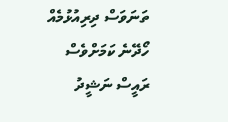ތަނަވަސް ދިރިއުޅުމެއް ހޯދޭނެ ކަމަށްވެސް ރައީސް ނަޝީދު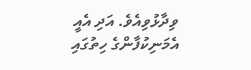ވިދާޅުވިއެވެ. އަދި އެއީ އެމަނިކުފާންގެ ހިތުގައި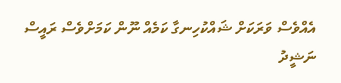އެއްވެސް ވަރަކަށް ޝައްކުހިނގާ ކަމެއް ނޫން ކަމަށްވެސް ރައީސް ނަޝީދު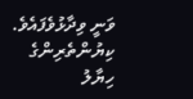ވަނީ ވިދާޅުވެފައެވެ.
ކިޔުންތެރިންގެ ހިޔާލު